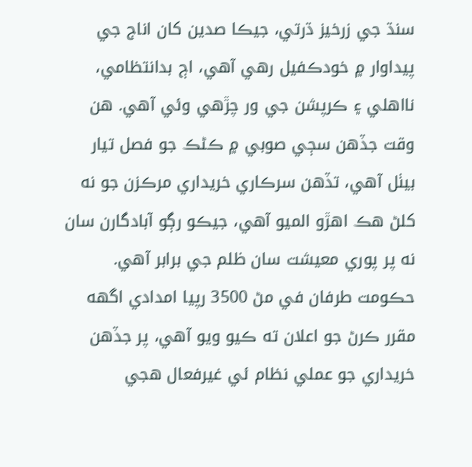سنڌ جي زرخيز ڌرتي، جيڪا صدين کان اناج جي پيداوار ۾ خودڪفيل رهي آهي، اڄ بدانتظامي، نااهلي ۽ ڪرپشن جي ور چڙهي وئي آهي. هن وقت جڏهن سڄي صوبي ۾ ڪڻڪ جو فصل تيار بيٺل آهي، تڏهن سرڪاري خريداري مرڪزن جو نه کلڻ هڪ اهڙو الميو آهي، جيڪو رڳو آبادگارن سان نه پر پوري معيشت سان ظلم جي برابر آهي. حڪومت طرفان في مڻ 3500 رپيا امدادي اگهه مقرر ڪرڻ جو اعلان ته ڪيو ويو آهي، پر جڏهن خريداري جو عملي نظام ئي غيرفعال هجي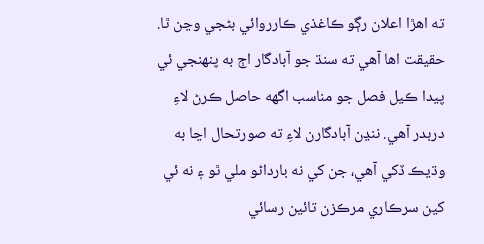ته اهڙا اعلان رڳو ڪاغذي ڪارروائي بڻجي وڃن ٿا.
حقيقت اها آهي ته سنڌ جو آبادگار اڄ به پنهنجي ئي پيدا ڪيل فصل جو مناسب اگهه حاصل ڪرڻ لاءِ دربدر آهي. ننڍن آبادگارن لاءِ ته صورتحال اڃا به وڌيڪ ڏکي آهي، جن کي نه بارداڻو ملي ٿو ۽ نه ئي کين سرڪاري مرڪزن تائين رسائي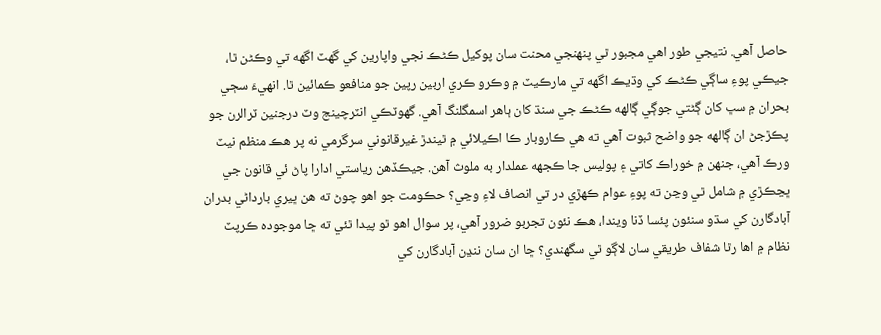حاصل آهي. نتيجي طور اهي مجبور ٿي پنهنجي محنت سان پوکيل ڪڻڪ نجي واپارين کي گهٽ اگهه تي وڪڻن ٿا، جيڪي پوءِ ساڳي ڪڻڪ کي وڌيڪ اگهه تي مارڪيٽ ۾ وڪرو ڪري اربين رپين جو منافعو ڪمائين ٿا. انهيءَ سڄي بحران ۾ سڀ کان ڳڻتي جوڳي ڳالهه ڪڻڪ جي سنڌ کان ٻاهر اسمگلنگ آهي. گھوٽڪي انٽرچينج وٽ درجنين ٽرالرن جو پڪڙجڻ ان ڳالهه جو واضح ثبوت آهي ته هي ڪاروبار ڪا اڪيلائي ۾ ٿيندڙ غيرقانوني سرگرمي نه پر هڪ منظم نيٽ ورڪ آهي، جنهن ۾ خوراڪ کاتي ۽ پوليس جا ڪجهه عملدار به ملوث آهن. جيڪڏهن رياستي ادارا پاڻ ئي قانون جي ڀڃڪڙي ۾ شامل ٿي وڃن ته پوءِ عوام ڪهڙي در تي انصاف لاءِ وڃي؟ حڪومت جو اهو چوڻ ته هن ڀيري بارداڻي بدران آبادگارن کي سڌو سنئون پئسا ڏنا ويندا، هڪ نئون تجربو ضرور آهي، پر سوال اهو ٿو پيدا ٿئي ته ڇا موجوده ڪرپٽ نظام ۾ اها رٿا شفاف طريقي سان لاڳو ٿي سگهندي؟ ڇا ان سان ننڍن آبادگارن کي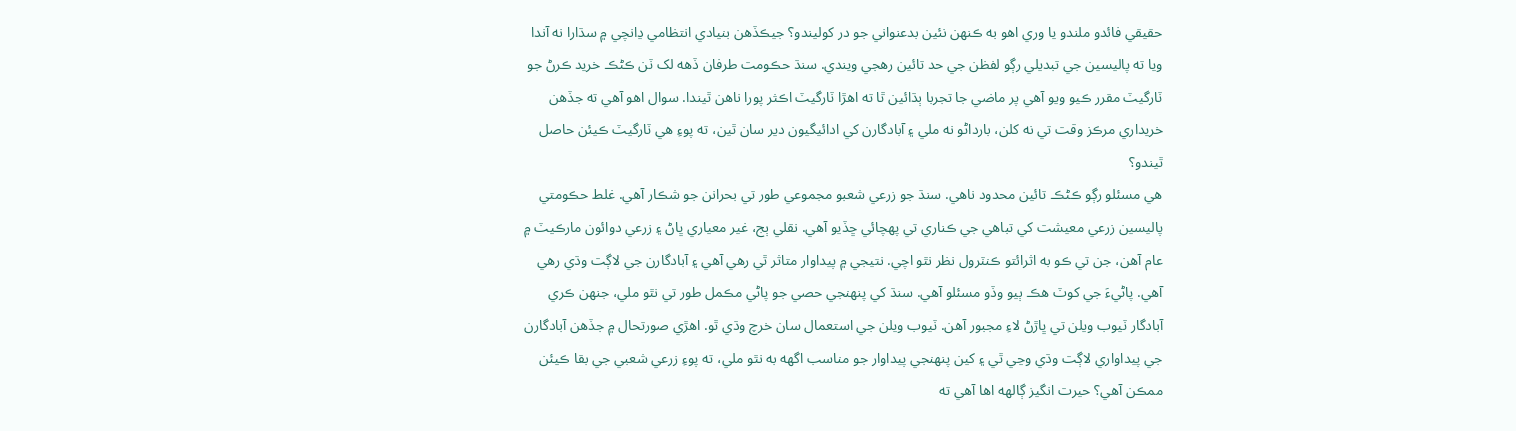حقيقي فائدو ملندو يا وري اهو به ڪنهن نئين بدعنواني جو در کوليندو؟ جيڪڏهن بنيادي انتظامي ڍانچي ۾ سڌارا نه آندا ويا ته پاليسين جي تبديلي رڳو لفظن جي حد تائين رهجي ويندي. سنڌ حڪومت طرفان ڏهه لک ٽن ڪڻڪ خريد ڪرڻ جو ٽارگيٽ مقرر ڪيو ويو آهي پر ماضي جا تجربا ٻڌائين ٿا ته اهڙا ٽارگيٽ اڪثر پورا ناهن ٿيندا. سوال اهو آهي ته جڏهن خريداري مرڪز وقت تي نه کلن، بارداڻو نه ملي ۽ آبادگارن کي ادائيگيون دير سان ٿين، ته پوءِ هي ٽارگيٽ ڪيئن حاصل ٿيندو؟
هي مسئلو رڳو ڪڻڪ تائين محدود ناهي. سنڌ جو زرعي شعبو مجموعي طور تي بحرانن جو شڪار آهي. غلط حڪومتي پاليسين زرعي معيشت کي تباهي جي ڪناري تي پهچائي ڇڏيو آهي. نقلي ٻج، غير معياري ڀاڻ ۽ زرعي دوائون مارڪيٽ ۾ عام آهن، جن تي ڪو به اثرائتو ڪنٽرول نظر نٿو اچي. نتيجي ۾ پيداوار متاثر ٿي رهي آهي ۽ آبادگارن جي لاڳت وڌي رهي آهي. پاڻيءَ جي کوٽ هڪ ٻيو وڏو مسئلو آهي. سنڌ کي پنهنجي حصي جو پاڻي مڪمل طور تي نٿو ملي، جنهن ڪري آبادگار ٽيوب ويلن تي ڀاڙڻ لاءِ مجبور آهن. ٽيوب ويلن جي استعمال سان خرچ وڌي ٿو. اهڙي صورتحال ۾ جڏهن آبادگارن جي پيداواري لاڳت وڌي وڃي ٿي ۽ کين پنهنجي پيداوار جو مناسب اگهه به نٿو ملي، ته پوءِ زرعي شعبي جي بقا ڪيئن ممڪن آهي؟ حيرت انگيز ڳالهه اها آهي ته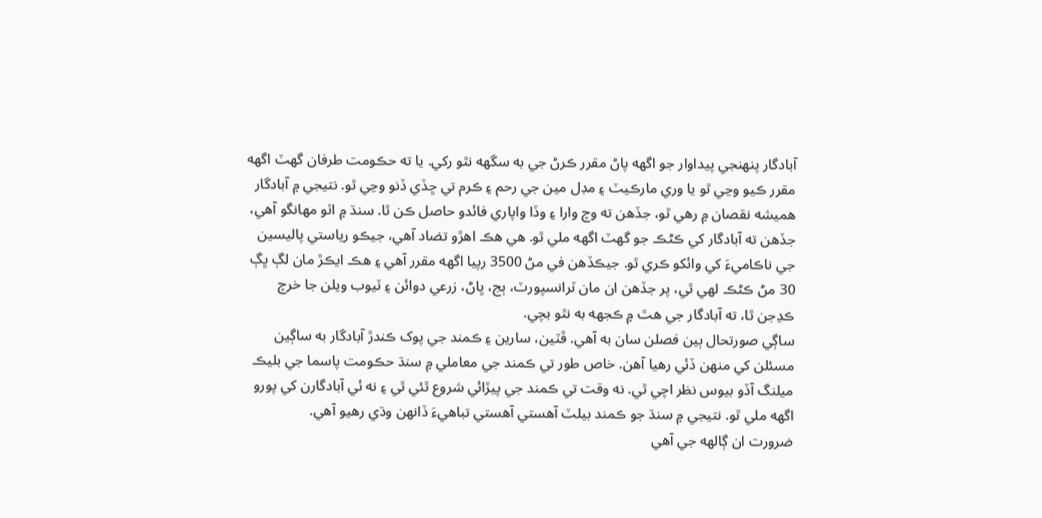آبادگار پنهنجي پيداوار جو اگهه پاڻ مقرر ڪرڻ جي به سگهه نٿو رکي. يا ته حڪومت طرفان گهٽ اگهه مقرر ڪيو وڃي ٿو يا وري مارڪيٽ ۽ مڊل مين جي رحم ۽ ڪرم تي ڇڏي ڏنو وڃي ٿو. نتيجي ۾ آبادگار هميشه نقصان ۾ رهي ٿو، جڏهن ته وچ وارا ۽ وڏا واپاري فائدو حاصل ڪن ٿا. سنڌ ۾ اٽو مهانگو آهي، جڏهن ته آبادگار کي ڪڻڪ جو گهٽ اگهه ملي ٿو. هي هڪ اهڙو تضاد آهي، جيڪو رياستي پاليسين جي ناڪاميءَ کي وائکو ڪري ٿو. جيڪڏهن في مڻ 3500 رپيا اگهه مقرر آهي ۽ هڪ ايڪڙ مان لڳ ڀڳ 30 مڻ ڪڻڪ لهي ٿي، پر جڏهن ان مان ٽرانسپورٽ، ٻج، ڀاڻ، زرعي دوائن ۽ ٽيوب ويلن جا خرچ ڪڍجن ٿا، ته آبادگار جي هٿ ۾ ڪجهه به نٿو بچي.
ساڳي صورتحال ٻين فصلن سان به آهي. ڦٽين، سارين ۽ ڪمند جي پوک ڪندڙ آبادگار به ساڳين مسئلن کي منهن ڏئي رهيا آهن. خاص طور تي ڪمند جي معاملي ۾ سنڌ حڪومت پاسما جي بليڪ ميلنگ آڏو بيوس نظر اچي ٿي. نه وقت تي ڪمند جي پيڙائي شروع ٿئي ٿي ۽ نه ئي آبادگارن کي پورو اگهه ملي ٿو. نتيجي ۾ سنڌ جو ڪمند بيلٽ آهستي آهستي تباهيءَ ڏانهن وڌي رهيو آهي.
ضرورت ان ڳالهه جي آهي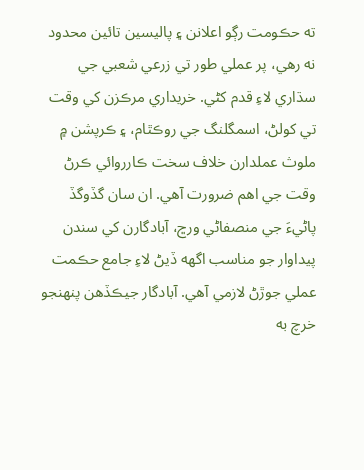ته حڪومت رڳو اعلانن ۽ پاليسين تائين محدود نه رهي، پر عملي طور تي زرعي شعبي جي سڌاري لاءِ قدم کڻي. خريداري مرڪزن کي وقت تي کولڻ، اسمگلنگ جي روڪٿام، ۽ ڪرپشن ۾ ملوث عملدارن خلاف سخت ڪارروائي ڪرڻ وقت جي اهم ضرورت آهي. ان سان گڏوگڏ پاڻيءَ جي منصفاڻي ورڇ، آبادگارن کي سندن پيداوار جو مناسب اگهه ڏيڻ لاءِ جامع حڪمت عملي جوڙڻ لازمي آهي. آبادگار جيڪڏهن پنهنجو خرچ به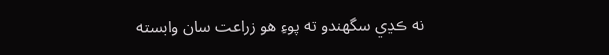نه ڪڍي سگهندو ته پوءِ هو زراعت سان وابسته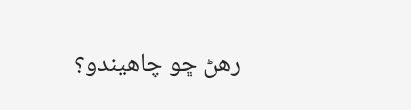رهڻ ڇو چاهيندو؟